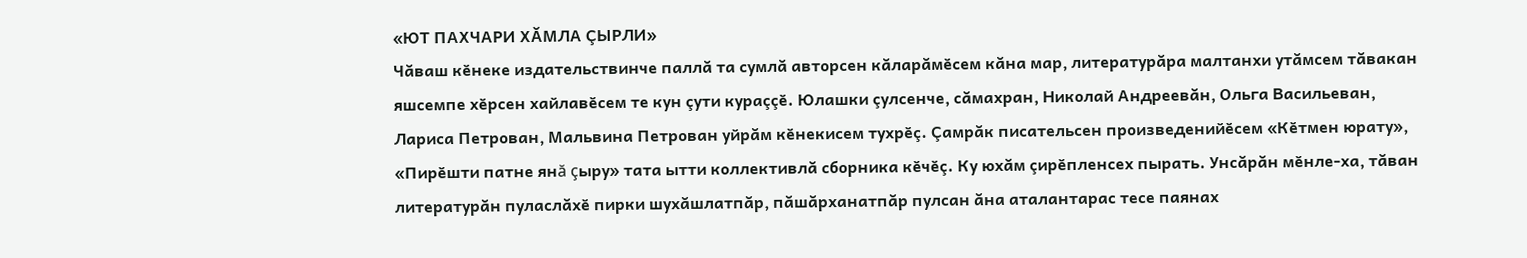«ЮТ ПАХЧАРИ ХĂМЛА ÇЫРЛИ»
Чăваш кӗнеке издательствинче паллă та сумлă авторсен кăларăмӗсем кăна мар, литературăра малтанхи утăмсем тăвакан яшсемпе хӗрсен хайлавӗсем те кун çути кураççӗ. Юлашки çулсенче, сăмахран, Николай Андреевăн, Ольга Васильеван, Лариса Петрован, Мальвина Петрован уйрăм кӗнекисем тухрӗç. Çамрăк писательсен произведенийӗсем «Кӗтмен юрату», «Пирӗшти патне янă çыру» тата ытти коллективлă сборника кӗчӗç. Ку юхăм çирӗпленсех пырать. Унсăрăн мӗнле-ха, тăван литературăн пуласлăхӗ пирки шухăшлатпăр, пăшăрханатпăр пулсан ăна аталантарас тесе паянах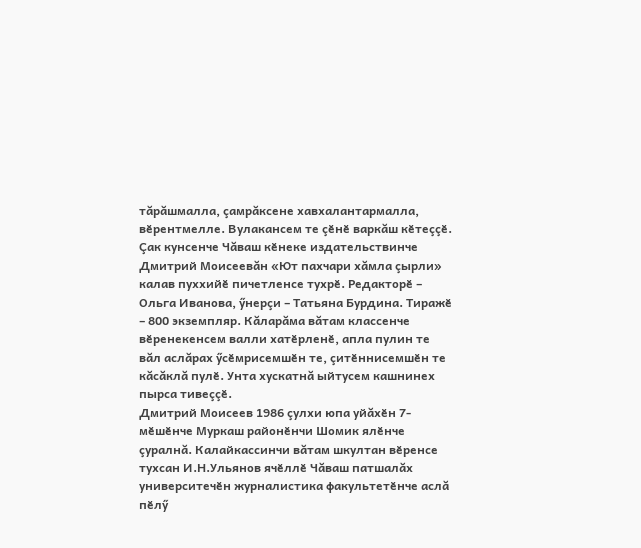тăрăшмалла, çамрăксене хавхалантармалла, вӗрентмелле. Вулакансем те çӗнӗ варкăш кӗтеççӗ.
Çак кунсенче Чăваш кӗнеке издательствинче Дмитрий Моисеевăн «Ют пахчари хăмла çырли» калав пуххийӗ пичетленсе тухрӗ. Редакторӗ – Ольга Иванова, ӳнерçи – Татьяна Бурдина. Тиражӗ – 800 экземпляр. Кăларăма вăтам классенче вӗренекенсем валли хатӗрленӗ, апла пулин те вăл аслăрах ӳсӗмрисемшӗн те, çитӗннисемшӗн те кăсăклă пулӗ. Унта хускатнă ыйтусем кашнинех пырса тивеççӗ.
Дмитрий Моисеев 1986 çулхи юпа уйăхӗн 7-мӗшӗнче Муркаш районӗнчи Шомик ялӗнче çуралнă. Калайкассинчи вăтам шкултан вӗренсе тухсан И.Н.Ульянов ячӗллӗ Чăваш патшалăх университечӗн журналистика факультетӗнче аслă пӗлӳ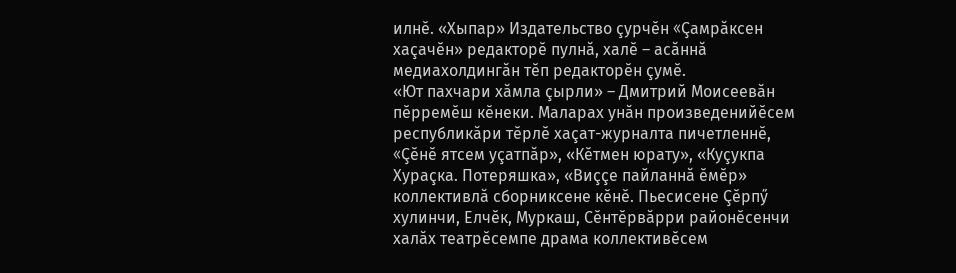илнӗ. «Хыпар» Издательство çурчӗн «Çамрăксен хаçачӗн» редакторӗ пулнă, халӗ – асăннă медиахолдингăн тӗп редакторӗн çумӗ.
«Ют пахчари хăмла çырли» – Дмитрий Моисеевăн пӗрремӗш кӗнеки. Маларах унăн произведенийӗсем республикăри тӗрлӗ хаçат-журналта пичетленнӗ, «Çӗнӗ ятсем уçатпăр», «Кӗтмен юрату», «Куçукпа Хураçка. Потеряшка», «Виççе пайланнă ӗмӗр» коллективлă сборниксене кӗнӗ. Пьесисене Çӗрпӳ хулинчи, Елчӗк, Муркаш, Сӗнтӗрвăрри районӗсенчи халăх театрӗсемпе драма коллективӗсем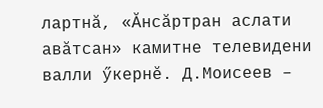лартнă, «Ăнсăртран аслати авăтсан» камитне телевидени валли ӳкернӗ. Д.Моисеев –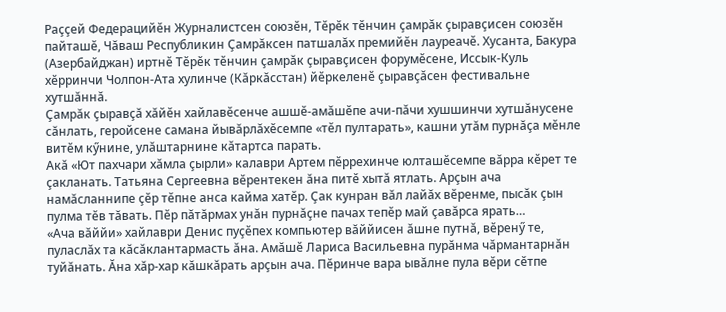Раççей Федерацийӗн Журналистсен союзӗн, Тӗрӗк тӗнчин çамрăк çыравçисен союзӗн пайташӗ, Чăваш Республикин Çамрăксен патшалăх премийӗн лауреачӗ. Хусанта, Бакура (Азербайджан) иртнӗ Тӗрӗк тӗнчин çамрăк çыравçисен форумӗсене, Иссык-Куль хӗрринчи Чолпон-Ата хулинче (Кăркăсстан) йӗркеленӗ çыравçăсен фестивальне хутшăннă.
Çамрăк çыравçă хăйӗн хайлавӗсенче ашшӗ-амăшӗпе ачи-пăчи хушшинчи хутшăнусене сăнлать, геройсене самана йывăрлăхӗсемпе «тӗл пултарать», кашни утăм пурнăçа мӗнле витӗм кӳнине, улăштарнине кăтартса парать.
Акă «Ют пахчари хăмла çырли» калаври Артем пӗррехинче юлташӗсемпе вăрра кӗрет те çакланать. Татьяна Сергеевна вӗрентекен ăна питӗ хытă ятлать. Арçын ача намăсланнипе çӗр тӗпне анса кайма хатӗр. Çак кунран вăл лайăх вӗренме, пысăк çын пулма тӗв тăвать. Пӗр пăтăрмах унăн пурнăçне пачах тепӗр май çавăрса ярать…
«Ача вăййи» хайлаври Денис пуçӗпех компьютер вăййисен ăшне путнă, вӗренӳ те, пуласлăх та кăсăклантармасть ăна. Амăшӗ Лариса Васильевна пурăнма чăрмантарнăн туйăнать. Ăна хăр-хар кăшкăрать арçын ача. Пӗринче вара ывăлне пула вӗри сӗтпе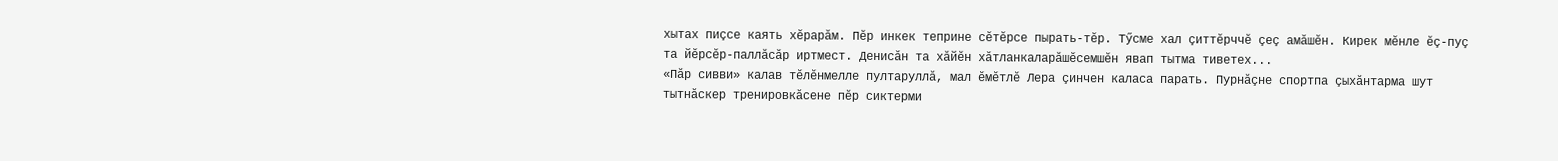хытах пиçсе каять хӗрарăм. Пӗр инкек теприне сӗтӗрсе пырать-тӗр. Тӳсме хал çиттӗрччӗ çеç амăшӗн. Кирек мӗнле ӗç-пуç та йӗрсӗр-паллăсăр иртмест. Денисăн та хăйӗн хăтланкаларăшӗсемшӗн явап тытма тиветех...
«Пăр сивви» калав тӗлӗнмелле пултаруллă, мал ӗмӗтлӗ Лера çинчен каласа парать. Пурнăçне спортпа çыхăнтарма шут тытнăскер тренировкăсене пӗр сиктерми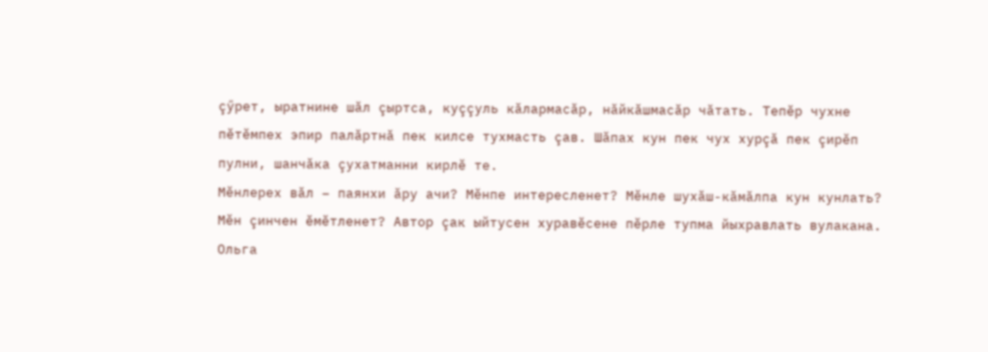çӳрет, ыратнине шăл çыртса, куççуль кăлармасăр, нăйкăшмасăр чăтать. Тепӗр чухне пӗтӗмпех эпир палăртнă пек килсе тухмасть çав. Шăпах кун пек чух хурçă пек çирӗп пулни, шанчăка çухатманни кирлӗ те.
Мӗнлерех вăл – паянхи ăру ачи? Мӗнпе интересленет? Мӗнле шухăш-кăмăлпа кун кунлать? Мӗн çинчен ӗмӗтленет? Автор çак ыйтусен хуравӗсене пӗрле тупма йыхравлать вулакана.
Ольга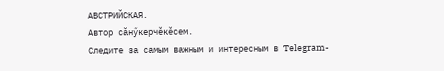АВСТРИЙСКАЯ.
Автор сăнӳкерчӗкӗсем.
Следите за самым важным и интересным в Telegram-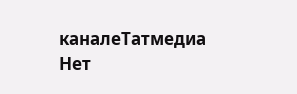каналеТатмедиа
Нет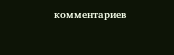комментариев